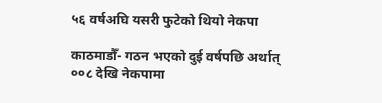५६ वर्षअघि यसरी फुटेको थियो नेकपा

काठमाडौँ- गठन भएको दुई वर्षपछि अर्थात् ००८ देखि नेकपामा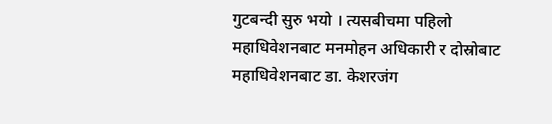गुटबन्दी सुरु भयो । त्यसबीचमा पहिलो महाधिवेशनबाट मनमोहन अधिकारी र दोस्रोबाट महाधिवेशनबाट डा. केशरजंग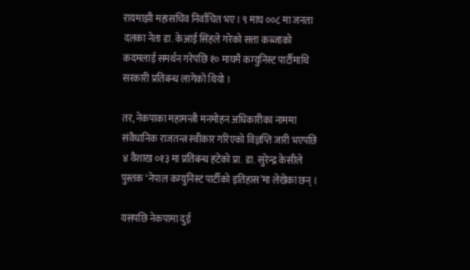रायमाझी महासचिव निर्वाचित भए । ९ माघ ००८ मा जनता दलका नेता डा. केआई सिंहले गरेको सत्ता कब्जाको कदमलाई समर्थन गरेपछि १० माघमै कम्युनिस्ट पार्टीमाथि सरकारी प्रतिबन्ध लागेको थियो ।

तर, नेकपाका महामन्त्री मनमोहन अधिकारीका नाममा संवैधानिक राजतन्त्र स्वीकार गरिएको विज्ञप्ति जारी भएपछि ४ वैशाख ०१३ मा प्रतिबन्ध हटेको प्रा. डा. सुरेन्द्र केसीले पुस्तक ‘नेपाल कम्युनिस्ट पार्टीको इतिहास’मा लेखेका छन् ।

यसपछि नेकपामा दुई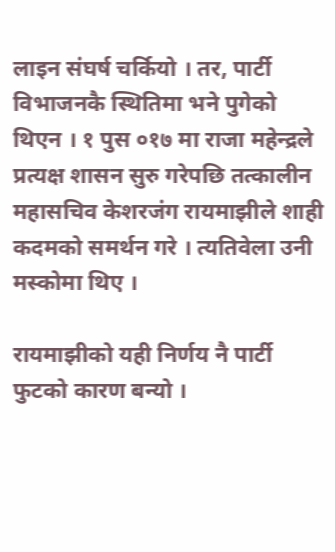लाइन संघर्ष चर्कियो । तर, पार्टी विभाजनकै स्थितिमा भने पुगेको थिएन । १ पुस ०१७ मा राजा महेन्द्रले प्रत्यक्ष शासन सुरु गरेपछि तत्कालीन महासचिव केशरजंग रायमाझीले शाही कदमको समर्थन गरे । त्यतिवेला उनी मस्कोमा थिए ।

रायमाझीको यही निर्णय नै पार्टी फुटको कारण बन्यो ।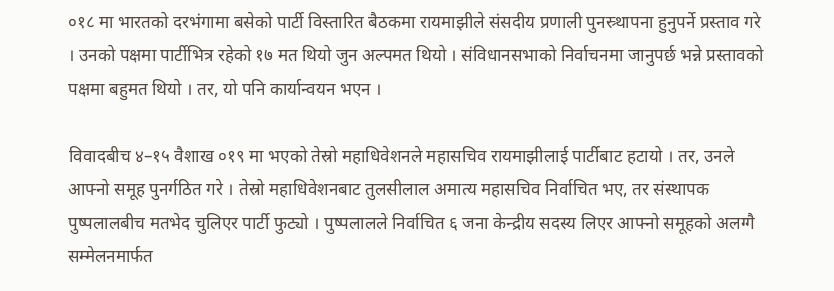०१८ मा भारतको दरभंगामा बसेको पार्टी विस्तारित बैठकमा रायमाझीले संसदीय प्रणाली पुनस्र्थापना हुनुपर्ने प्रस्ताव गरे । उनको पक्षमा पार्टीभित्र रहेको १७ मत थियो जुन अल्पमत थियो । संविधानसभाको निर्वाचनमा जानुपर्छ भन्ने प्रस्तावको पक्षमा बहुमत थियो । तर, यो पनि कार्यान्वयन भएन ।

विवादबीच ४–१५ वैशाख ०१९ मा भएको तेस्रो महाधिवेशनले महासचिव रायमाझीलाई पार्टीबाट हटायो । तर, उनले आफ्नो समूह पुनर्गठित गरे । तेस्रो महाधिवेशनबाट तुलसीलाल अमात्य महासचिव निर्वाचित भए, तर संस्थापक पुष्पलालबीच मतभेद चुलिएर पार्टी फुट्यो । पुष्पलालले निर्वाचित ६ जना केन्द्रीय सदस्य लिएर आफ्नो समूहको अलग्गै सम्मेलनमार्फत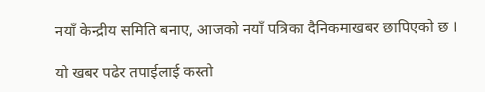नयाँ केन्द्रीय समिति बनाए, आजको नयाँ पत्रिका दैनिकमाखबर छापिएको छ ।

यो खबर पढेर तपाईलाई कस्तो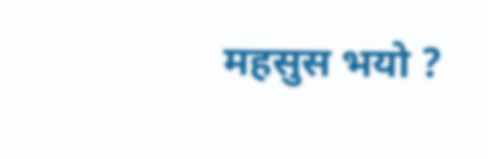महसुस भयो ?